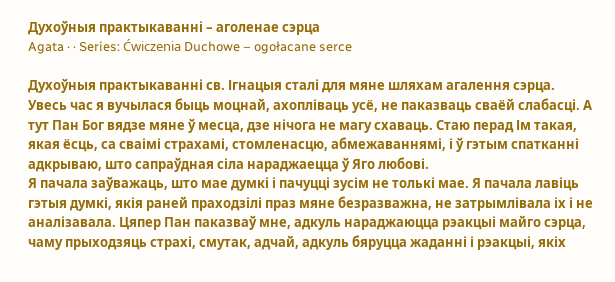Духоўныя практыкаванні – аголенае сэрца
Agata · · Series: Ćwiczenia Duchowe – ogołacane serce

Духоўныя практыкаванні св. Ігнацыя сталі для мяне шляхам агалення сэрца. Увесь час я вучылася быць моцнай, ахопліваць усё, не паказваць сваёй слабасці. А тут Пан Бог вядзе мяне ў месца, дзе нічога не магу схаваць. Стаю перад Ім такая, якая ёсць, са сваімі страхамі, стомленасцю, абмежаваннямі, і ў гэтым спатканні адкрываю, што сапраўдная сіла нараджаецца ў Яго любові.
Я пачала заўважаць, што мае думкі і пачуцці зусім не толькі мае. Я пачала лавіць гэтыя думкі, якія раней праходзілі праз мяне безразважна, не затрымлівала іх і не аналізавала. Цяпер Пан паказваў мне, адкуль нараджаюцца рэакцыі майго сэрца, чаму прыходзяць страхі, смутак, адчай, адкуль бяруцца жаданні і рэакцыі, якіх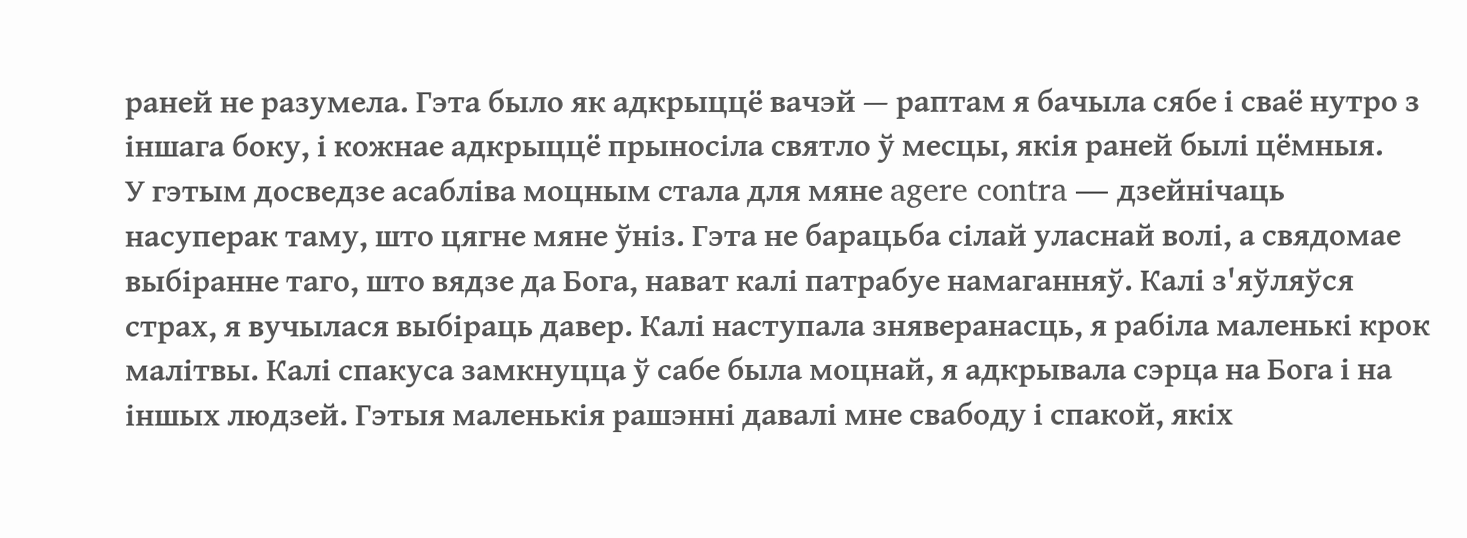раней не разумела. Гэта было як адкрыццё вачэй — раптам я бачыла сябе і сваё нутро з іншага боку, і кожнае адкрыццё прыносіла святло ў месцы, якія раней былі цёмныя.
У гэтым досведзе асабліва моцным стала для мяне agere contra — дзейнічаць насуперак таму, што цягне мяне ўніз. Гэта не барацьба сілай уласнай волі, а свядомае выбіранне таго, што вядзе да Бога, нават калі патрабуе намаганняў. Калі з'яўляўся страх, я вучылася выбіраць давер. Калі наступала зняверанасць, я рабіла маленькі крок малітвы. Калі спакуса замкнуцца ў сабе была моцнай, я адкрывала сэрца на Бога і на іншых людзей. Гэтыя маленькія рашэнні давалі мне свабоду і спакой, якіх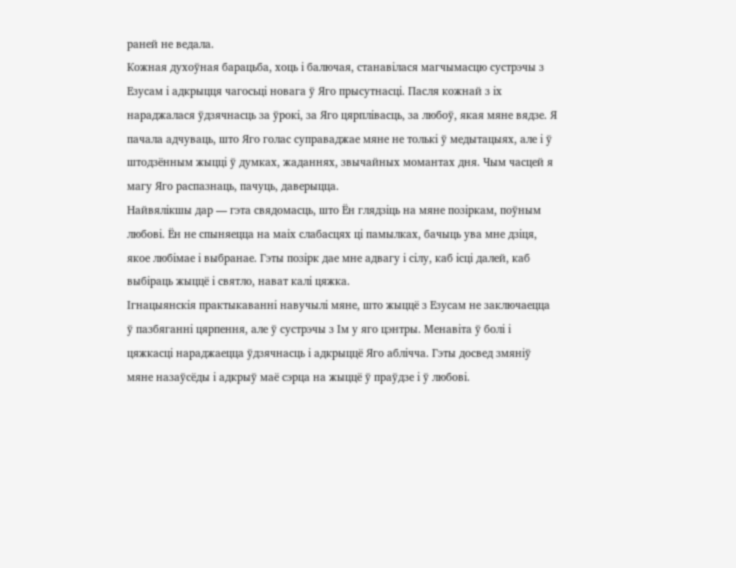раней не ведала.
Кожная духоўная барацьба, хоць і балючая, станавілася магчымасцю сустрэчы з Езусам і адкрыцця чагосьці новага ў Яго прысутнасці. Пасля кожнай з іх нараджалася ўдзячнасць за ўрокі, за Яго цярплівасць, за любоў, якая мяне вядзе. Я пачала адчуваць, што Яго голас суправаджае мяне не толькі ў медытацыях, але і ў штодзённым жыцці ў думках, жаданнях, звычайных момантах дня. Чым часцей я магу Яго распазнаць, пачуць, даверыцца.
Найвялікшы дар — гэта свядомасць, што Ён глядзіць на мяне позіркам, поўным любові. Ён не спыняецца на маіх слабасцях ці памылках, бачыць ува мне дзіця, якое любімае і выбранае. Гэты позірк дае мне адвагу і сілу, каб ісці далей, каб выбіраць жыццё і святло, нават калі цяжка.
Ігнацыянскія практыкаванні навучылі мяне, што жыццё з Езусам не заключаецца ў пазбяганні цярпення, але ў сустрэчы з Ім у яго цэнтры. Менавіта ў болі і цяжкасці нараджаецца ўдзячнасць і адкрыццё Яго аблічча. Гэты досвед змяніў мяне назаўсёды і адкрыў маё сэрца на жыццё ў праўдзе і ў любові.